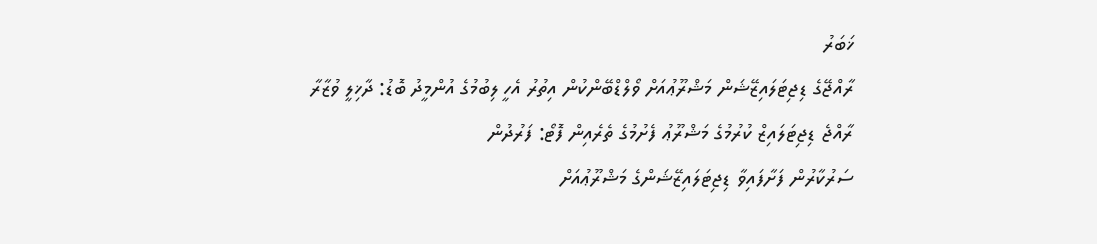ޚަބަރު
ރާއްޖޭގެ ޑިޖިޓަލައިޒޭޝަން މަޝްރޫޢުއަށް ވޯލްޑްބޭންކުން އިތުރު އެހީ ލިބުމުގެ އުންމީދު ބޮޑު: ދާޚިލީ ވުޒާރާ
ރާއްޖެ ޑިޖިޓަލައިޒް ކުރުމުގެ މަޝްރޫޢު ފެށުމުގެ ތެރެއިން ފޮޓޯ: ފަރުދުން
ސަރުކާރުން ފަށާފައިވާ ޑިޖިޓަލައިޒޭޝަންގެ މަޝްރޫޢުއަށް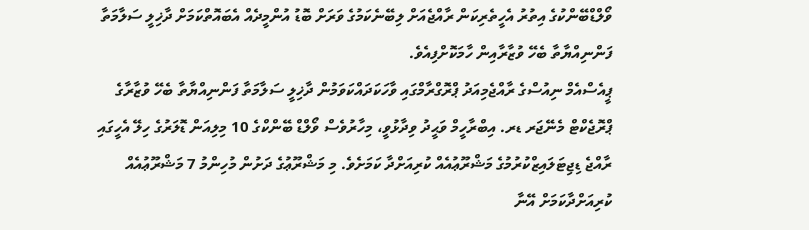ވޯލްޑްބޭންކުގެ އިތުރު އެހީތެރިކަން ރާއްޖެއަށް ލިބޭނެކަމުގެ ވަރަށް ބޮޑު އުންމީދެއް އެބައޮތްކަމަށް ދާޚިލީ ސަލާމަތާ ފަންނިއްޔާތާ ބެހޭ ވުޒާރާއިން ހާމަކޮށްފިއެވެ.
ޕީއެސްއެމް ނިއުސްގެ ރާއްޖެމިއަދު ޕްރޮގްރާމްގައި ވާހަކަދައްކަވަމުން ދާޚިލީ ސަލާމަތާ ފަންނިއްޔާތާ ބެހޭ ވުޒާރާގެ ޕްރޮޖެކްޓް މެނޭޖަރ ޑރ. އިބްރާހީމް ވަޙީދު ވިދާޅުވީ، މިހާރުވެސް ވޯލްޑް ބޭންކްގެ 10 މިލިއަން ޑޮލަރުގެ ހިލޭ އެހީގައި ރާއްޖެ ޑިޖިޓަލައިޒްކުރުމުގެ މަޝްރޫޢުއެއް ކުރިއަށްދާ ކަމަށެވެ. މި މަޝްރޫޢުގެ ދަށުން މުހިންމު 7 މަޝްރޫޢުއެއް ކުރިއަށްދާކަމަށް އޭނާ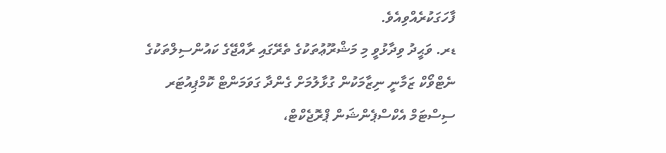ފާހަގަކުރެއްވިއެވެ.
ޑރ. ވަޙީދު ވިދާޅުވީ މި މަޝްރޫޢުތަކުގެ ތެރޭގައި ރާއްޖޭގެ ކައުންސިލްތަކުގެ ނެޓްވޯކް ޒަމާނީ ނިޒާމަކުން ގުޅާލުމަށް ގެންދާ ގަވަމަންޓް ކޮމްޕިއުޓަރ ސިސްޓަމް އެކްސްޕެންޝަން ޕްރޮޖެކްޓް،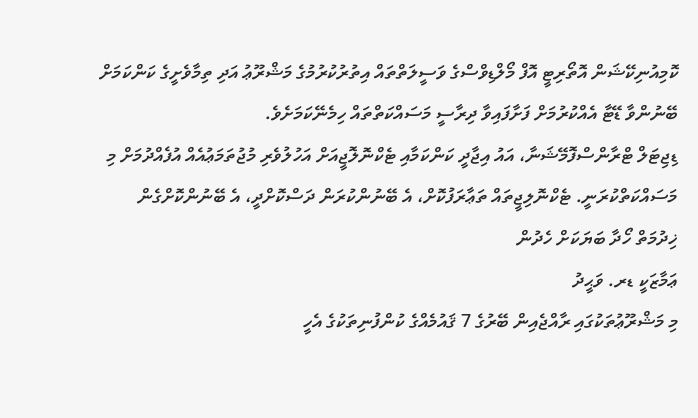ކޮމިއުނިކޭޝަން އޮތޯރިޓީ އޮފް މޯލްޑިވްސްގެ ވަސީލަތްތައް އިތުރުކުރުމުގެ މަޝްރޫޢު އަދި ތިމާވެށީގެ ކަންކަމަށް ބޭނުންވާ ޑޭޓާ އެއްކުރުމަށް ފަށާފައިވާ ދިރާސީ މަސައްކަތްތައް ހިމެނޭކަމަށެވެ.
ޑިޖިޓަލް ޓްރާންސްފޮމޭޝަނާ، އައު އިޖާދީ ކަންކަމާއި ޓެކްނޮލޮޖީއަށް އަހުލުވެރި މުޖުތަމަޢުއެއް އުފެއްދުމަށް މި މަސައްކަތްކުރަނީ. ޓެކްނޮލިޖީތައް ތަޢާރަފުކޮށް، އެ ބޭނުންކުރަން ދަސްކޮށްދީ، އެ ބޭނުންކޮށްގެން ޚިދުމަތް ހޯދާ ބަޔަކަށް ހެދުން
ޢަމާޒަކީ ޑރ. ވަޙީދު
މި މަޝްރޫޢުތަކުގައި ރާއްޖެއިން ބޭރުގެ 7 ޤައުމެއްގެ ކުންފުނިތަކުގެ އެހީ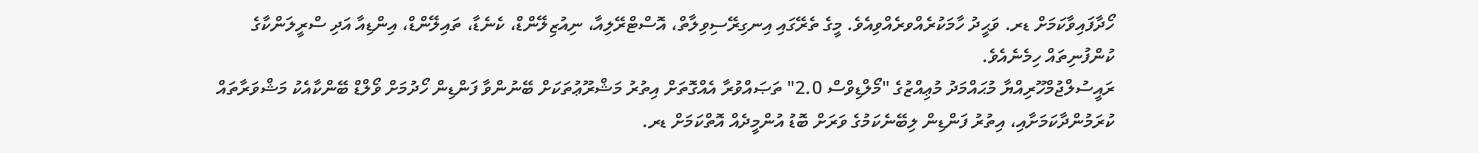ހޯދާފައިވާކަމަށް ޑރ. ވަޙީދު ހާމަކުރެއްވރެއްވިއެވެ. މީގެ ތެރޭގައި އިނގިރޭސިވިލާތް، އޮސްޓްރޭލިއާ، ނިއުޒިލޭންޑް، ކެނެޑާ، ތައިލޭންޑް، އިންޑިއާ އަދި ސްރީލަންކާގެ ކުންފުނިތައް ހިމެނެއެވެ.
ރައީސުލްޖުމްހޫރިއްޔާ މުޙައްމަދު މުޢިއްޒުގެ "މޯލްޑިވްސް 2.0" ތަޞައްވުރާ އެއްގޮތަށް އިތުރު މަޝްރޫޢުތަކަށް ބޭނުންވާ ފަންޑިން ހޯދުމަށް ވޯލްޑް ބޭންކާއެކު މަޝްވަރާތައް ކުރަމުންދާކަމަށާއި، އިތުރު ފަންޑިން ލިބޭނެކަމުގެ ވަރަށް ބޮޑު އުންމީދެއް އޮތްކަމަށް ޑރ.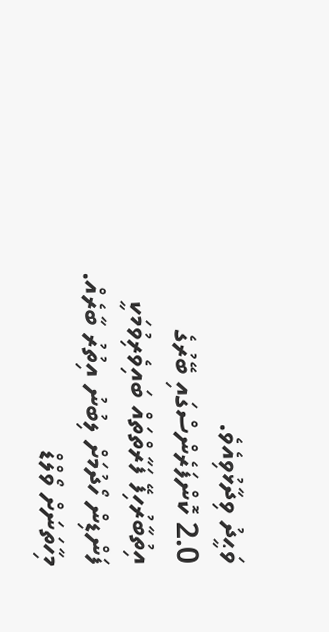ވަޙީދު ވިދާޅުވިއެވެ.
2.0 ކޮންފަރެންސްގައި ބޭރުގެ އިތުބާރުހިފޭ ފަރާތްތައް ބައިވެރިވުމަކީ ފަންޑިން ހޯދުމަށް ލިބުނު އިތުރު ބާރެއް. މިހާތަނަށް ވޯލްޑް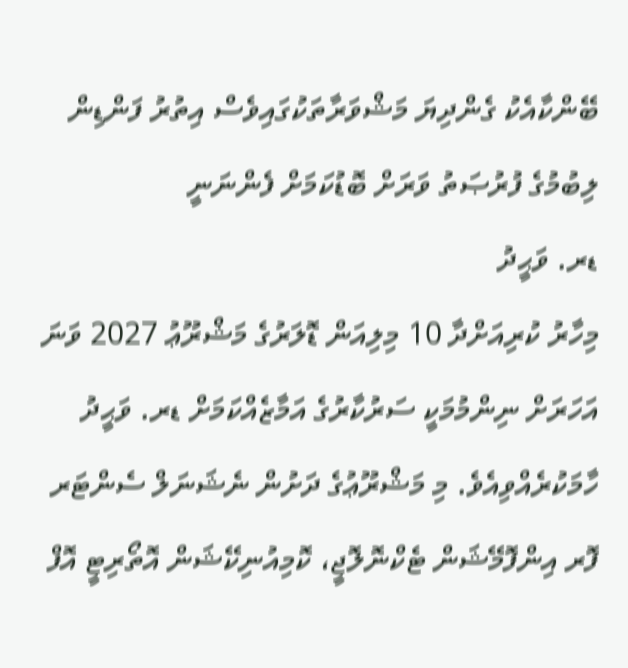ބޭންކާއެކު ގެންދިޔަ މަޝްވަރާތަކުގައިވެސް އިތުރު ފަންޑިން ލިބުމުގެ ފުރުޞަތު ވަރަށް ބޮޑުކަމަށް ފެންނަނީ
ޑރ. ވަޙީދު
މިހާރު ކުރިއަށްދާ 10 މިލިއަން ޑޮލަރުގެ މަޝްރޫޢު 2027 ވަނަ އަހަރަށް ނިންމުމަކީ ސަރުކާރުގެ އަމާޒެއްކަމަށް ޑރ. ވަޙީދު ހާމަކުރެއްވިއެވެ. މި މަޝްރޫޢުގެ ދަށުން ނެޝަނަލް ސެންޓަރ ފޮރ އިންފޮމޭޝަން ޓެކްނޮލޮޖީ، ކޮމިއުނިކޭޝަން އޮތޯރިޓީ އޮފް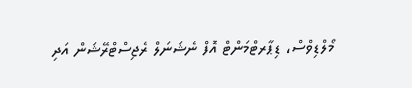މޯލްޑިވްސް، ޑިޕާރޓްމަންޓް އޮފް ނެޝަނަލް ރެޖިސްޓްރޭޝަން އަދި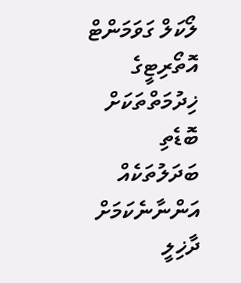ލޯކަލް ގަވަމަންޓް އޮތޯރިޓީގެ ޚިދުމަތްތަކަށް ބޮޑެތި ބަދަލުތަކެއް އަންނާނެކަމަށް ދާޚިލީ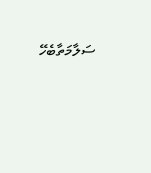ސަލާމަތާބެހޭ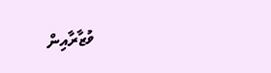ވުޒާރާއިން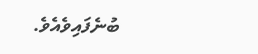ބުނެފައިވެއެވެ.